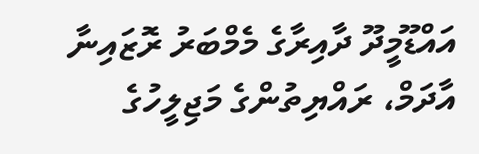އައްޑޫމީދޫ ދާއިރާގެ މެމްބަރު ރޮޒައިނާ އާދަމް، ރައްޔިތުންގެ މަޖިލީހުގެ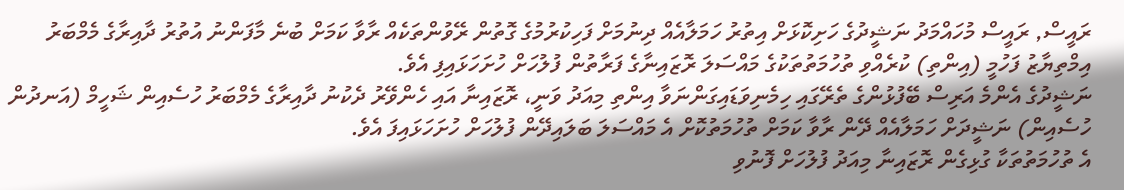ރައީސް, ރައީސް މުހައްމަދު ނަޝީދުގެ ހަށިކޮޅަށް އިތުރު ހަމަލާއެއް ދިނުމަށް ފަހިކުރުމުގެ ގޮތުން ރޭވުންތަކެއް ރާވާ ކަމަށް ބުނެ މާފަންނު އުތުރު ދާއިރާގެ މެމްބަރު އިމްތިޔާޒު ފަހުމީ (އިންތި) ކުރެއްވި ތުހުމަތުތަކުގެ މައްސަލަ ރޮޒައިނާގެ ފަރާތުން ފުލުހަށް ހުށަހަޅައިފި އެވެ.
ނަޝީދުގެ އެންމެ އަރިސް ބޭފުޅުންގެ ތެރޭގައި ހިމެނިވަޑައިގަންނަވާ އިންތި މިއަދު ވަނީ، ރޮޒައިނާ އައި ހެންވޭރު ދެކުނު ދާއިރާގެ މެމްބަރު ހުސެއިން ޝަހީމް (އަނދުން ހުސެއިން) ނަޝީދަށް ހަމަލާއެއް ދޭން ރާވާ ކަމަށް ތުހުމަތުކޮށް އެ މައްސަލަ ބަލައިދޭން ފުލުހަށް ހުށަހަޅައިފަ އެވެ.
އެ ތުހުމަތުތަކާ ގުޅިގެން ރޮޒައިނާ މިއަދު ފުލުހަށް ފޮނުވި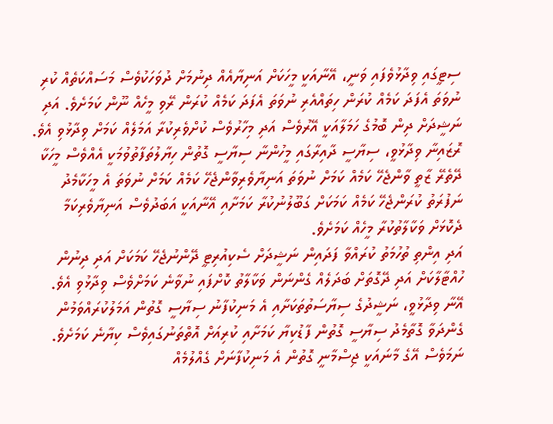ސިޓީގައި ވިދާޅުވެފައި ވަނީ، އޭނާއަކީ މީހަކަށް އަނިޔާއެއް ދިނުމަށް ދުވަހަކުވެސް މަސައްކަތެއް ކުރި ނުވަތަ އެފަދަ ކަމެއް ކުރަން ހިތައްއެރި ނުވަތަ އެފަދަ ކަމެއް ކުރަން ރޭވި މީހެއް ނޫން ކަމަށެވެ. އަދި ނަޝީދަށް ދިން ބޮމުގެ ހަމަލާއަކީ އޭރުވެސް އަދި މިހާރުވެސް ކުށްވެރިކުރާ އަމަލެއް ކަމަށް ވިދާޅުވި އެވެ.
ރޮޒައިނާ ވިދާޅުވީ، ސިޔާސީ ދާއިރާގައި މީހުންނާ ސިޔާސީ ގޮތުން ހިޔާލުތަފާތުވުމަކީ އެއްވެސް މީހަކާ ދޭތެރޭ ޒާތީ ވާންޖެހޭ ކަމެއް ކަމަށް ނުވަތަ އަނިޔާވެރިވާންޖެހޭ ކަމެއް ކަމަށް ނުވަތަ އެ މީހަކާމެދު ނަފުރަތު ކުރަންޖެހޭ ކަމެއް ކަމަކަށް ގަބޫލުނުކުރާ ކަމަށާއި އޭނާއަކީ އަބަދުވެސް އަނިޔާވެރިކަމާ ދެކޮޅަށް ވަކާލާތުކުރާ މީހެއް ކަމަށެވެ.
އަދި އިންތި ތުހުމަތު ކުރައްވާ ފަދައިން ނަޝީދަށް ސެކިއުރިޓީ ދޭންނުޖެހޭ ކަމަކަށް އަދި ދިނުން ހުއްޓާލާކަށް އަދި ދޭގޮތަށް ބަދަލެއް ގެންނަން ވަކާލާތު ކޮށްފައި ނުވާނެ ކަމަށްވެސް ވިދާޅުވި އެވެ.
އޭނާ ވިދާޅުވީ، ނަޝީދުގެ ސިޔާސަތުތަކަށާއި އެ މަނިކުފާނު ސިޔާސީ ގޮތުން އަމަލުކުރައްވަމުން ގެންދަވާ ގޮތާމެދު ސިޔާސީ ގޮތުން ފާޑުކިޔާ ކަމަށާއި ކުރިއަށް އޮތްތަނުގައިވެސް ކިޔާނެ ކަމަށެވެ. ނަމަވެސް އޭގެ މާނައަކީ ޖިސްމާނީ ގޮތުން އެ މަނިކުފާނަށް ގެއްލުމެއް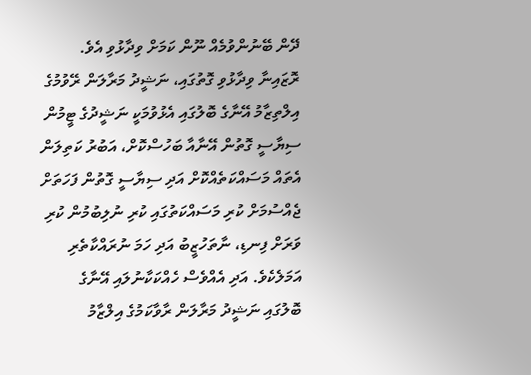ދޭން ބޭނުންވުމެއް ނޫން ކަމަށް ވިދާޅުވި އެވެ.
ރޮޒައިނާ ވިދާޅުވި ގޮތުގައި، ނަޝީދު މަރާލަން ރޭވުމުގެ އިލްތިޒާމު އޭނާގެ ބޮލުގައި އެޅުވުމަކީ ނަޝީދުގެ ޓީމުން ސިޔާސީ ގޮތުން އޭނާއާ ބަހުސްކޮށް، އަބުރު ކަތިލަން އެތައް މަސައްކަތެއްކޮށް އަދި ސިޔާސީ ގޮތުން ފަހަތަށް ޖެއްސުމަށް ކުރި މަސައްކަތުގައި ކުރި ނުލިބުމުން ކުރި ވަރަށް ފިނޑި، ނާތަހުޒީބު އަދި ހަމަ ނުރައްކާތެރި އަމަލެކެވެ. އަދި އެއްވެސް ހެއްކަކާނުލައި އޭނާގެ ބޮލުގައި ނަޝީދު މަރާލަން ރާވާކަމުގެ އިލްޒާމު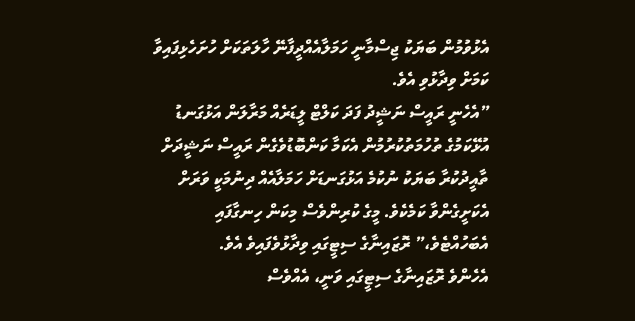އެޅުވުމުން ބަޔަކު ޖިސްމާނީ ހަމަލާއެއްދީފާނޭ ހާލަތަކަށް ހުށަހެޅިފައިވާ ކަމަށް ވިދާޅުވި އެވެ.
”އެހެނީ ރައީސް ނަޝީދު ފަދަ ކަލްޓް ލީޑަރެއް މަރާލަން އަޅުގަނޑު އުޅޭކަމުގެ ތުހުމަތުކުރުމުން އެކަމާ ކަންބޮޑުވެގެން ރައީސް ނަޝީދަށް ތާއީދުކުރާ ބަޔަކު ނުކުމެ އަޅުގަނޑަށް ހަމަލާއެއް ދިނުމަކީ ވަރަށް އެކަށީގެންވާ ކަމެކެވެ. މީގެ ކުރިންވެސް މިކަން ހިނގާފައި އެބަހުއްޓެވެ،” ރޮޒައިނާގެ ސިޓީގައި ވިދާޅުވެފައިވެ އެވެ.
އެހެންވެ ރޮޒައިނާގެ ސިޓީގައި ވަނީ، އެއްވެސް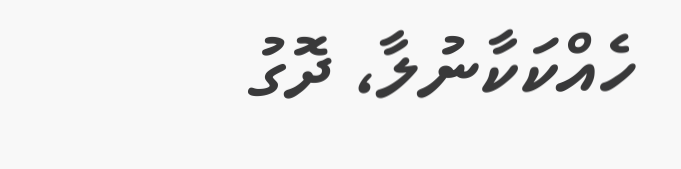ހެއްކަކާނުލާ، ދޮގު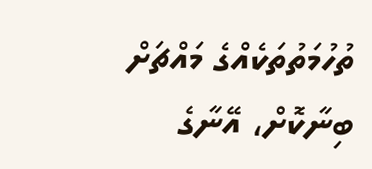ތުހުމަތުތަކެއްގެ މައްޗަށް ބިނާކޮށް، އޭނާގެ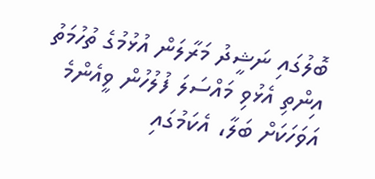ބޮލުގައި ނަޝީދު މަރާލަން އުޅުމުގެ ތުހުމަތު އިންތި އެޅުވި މައްސަލަ ފުލުހުން ވީއެންމެ އަވަހަކަށް ބަލާ، އެކަމުގައި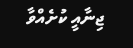ޖިނާއީ ކުށެއްވާ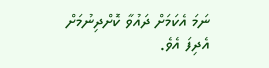ނަމަ އެކަމަށް ދައުވާ ކޮށްދިނުމަށް އެދިފަ އެވެ.